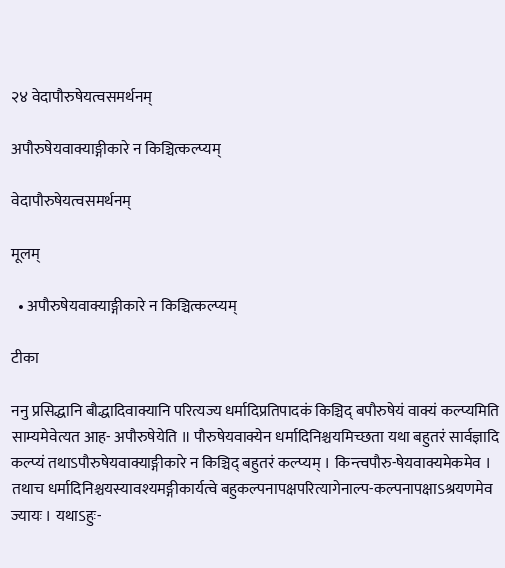२४ वेदापौरुषेयत्वसमर्थनम्

अपौरुषेयवाक्याङ्गीकारे न किञ्चित्कल्प्यम्

वेदापौरुषेयत्वसमर्थनम्

मूलम्

  • अपौरुषेयवाक्याङ्गीकारे न किञ्चित्कल्प्यम्

टीका

ननु प्रसिद्धानि बौद्धादिवाक्यानि परित्यज्य धर्मादिप्रतिपादकं किञ्चिद् बपौरुषेयं वाक्यं कल्प्यमिति साम्यमेवेत्यत आह- अपौरुषेयेति ॥ पौरुषेयवाक्येन धर्मादिनिश्चयमिच्छता यथा बहुतरं सार्वज्ञादि कल्प्यं तथाऽपौरुषेयवाक्याङ्गीकारे न किञ्चिद् बहुतरं कल्प्यम् । किन्त्वपौरु-षेयवाक्यमेकमेव । तथाच धर्मादिनिश्चयस्यावश्यमङ्गीकार्यत्वे बहुकल्पनापक्षपरित्यागेनाल्प-कल्पनापक्षाऽश्रयणमेव ज्यायः । यथाऽहुः-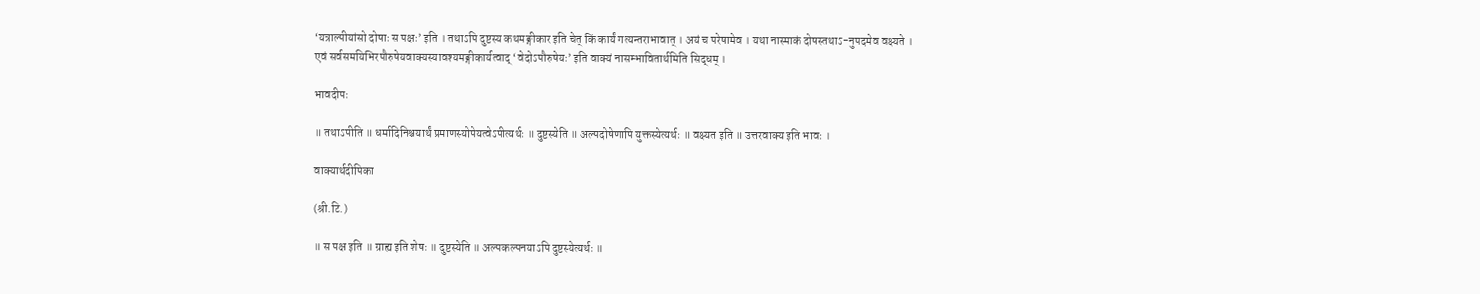‘यत्राल्पीयांसो दोषाः स पक्षः’ इति । तथाऽपि दुष्टस्य कथमङ्गीकार इति चेत् किं कार्यं गत्यन्तराभावात् । अयं च परेषामेव । यथा नास्माकं दोषस्तथाऽ-नुपदमेव वक्ष्यते । एवं सर्वसमयिभिरपौरुषेयवाक्यस्यावश्यमङ्गीकार्यत्वाद् ‘वेदोऽपौरुषेयः’ इति वाक्यं नासम्भावितार्थमिति सिद्धम् ।

भावदीपः

॥ तथाऽपीति ॥ धर्मादिनिश्चयार्थं प्रमाणस्योपेयत्वेऽपीत्यर्थः ॥ दुष्टस्येति ॥ अल्पदोषेणापि युक्तस्येत्यर्थः ॥ वक्ष्यत इति ॥ उत्तरवाक्य इति भावः ।

वाक्यार्थदीपिका

(श्री.टि.)

॥ स पक्ष इति ॥ ग्राह्य इति शेषः ॥ दुष्टस्येति ॥ अल्पकल्पनयाऽपि दुष्टस्येत्यर्थः ॥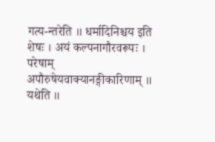गत्य-न्तरेति ॥ धर्मादिनिश्चय इति शेषः । अयं कल्पनागौरवरूपः । परेषाम् अपौरुषेयवाक्यानङ्गीकारिणाम् ॥ यथेति ॥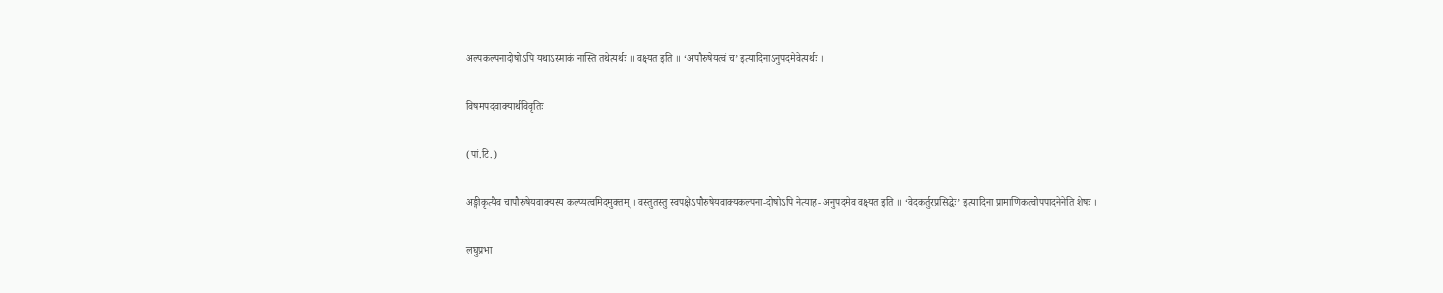अल्पकल्पनादोषोऽपि यथाऽस्माकं नास्ति तथेत्यर्थः ॥ वक्ष्यत इति ॥ ‘अपौरुषेयत्वं च’ इत्यादिनाऽनुपदमेवेत्यर्थः ।

विषमपदवाक्यार्थविवृतिः

(पां.टि.)

अङ्गीकृत्यैव चापौरुषेयवाक्यस्य कल्प्यत्वमिदमुक्तम् । वस्तुतस्तु स्वपक्षेऽपौरुषेयवाक्यकल्पना-दोषोऽपि नेत्याह- अनुपदमेव वक्ष्यत इति ॥ ‘वेदकर्तुरप्रसिद्धेः’ इत्यादिना प्रामाणिकत्वोपपादनेनेति शेषः ।

लघुप्रभा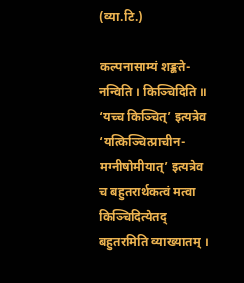(व्या.टि.)

कल्पनासाम्यं शङ्कते- नन्विति । किञ्चिदिति ॥ ‘यच्च किञ्चित्’ इत्यत्रेव ‘यत्किञ्चित्प्राचीन-मग्नीषोमीयात्’ इत्यत्रेव च बहुतरार्थकत्वं मत्वा किञ्चिदित्येतद् बहुतरमिति व्याख्यातम् ।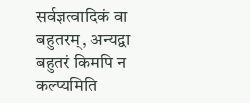सर्वज्ञत्वादिकं वा बहुतरम्, अन्यद्वा बहुतरं किमपि न कल्प्यमिति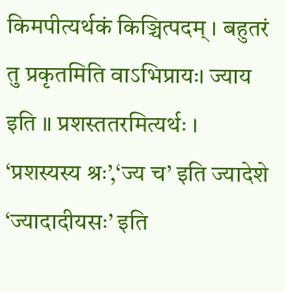किमपीत्यर्थकं किञ्चित्पदम् । बहुतरं तु प्रकृतमिति वाऽभिप्रायः। ज्याय इति ॥ प्रशस्ततरमित्यर्थः । ‘प्रशस्यस्य श्रः’,‘ज्य च’ इति ज्यादेशे ‘ज्यादादीयसः’ इति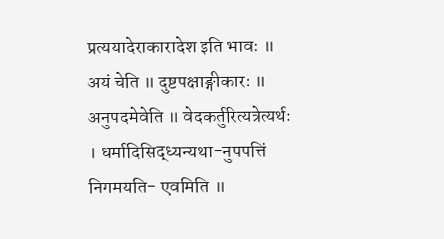प्रत्ययादेराकारादेश इति भावः ॥ अयं चेति ॥ दुष्टपक्षाङ्गीकारः ॥ अनुपदमेवेति ॥ वेदकर्तुरित्यत्रेत्यर्थः । धर्मादिसिद्ध्यन्यथा-नुपपत्तिं निगमयति- एवमिति ॥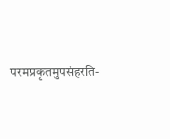परमप्रकृतमुपसंहरति-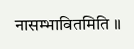नासम्भावितमिति ॥